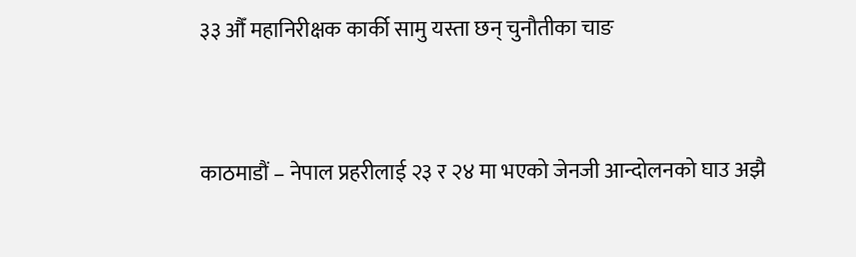३३ औँ महानिरीक्षक कार्की सामु यस्ता छन् चुनौतीका चाङ


काठमाडौं – नेपाल प्रहरीलाई २३ र २४ मा भएको जेनजी आन्दोलनको घाउ अझै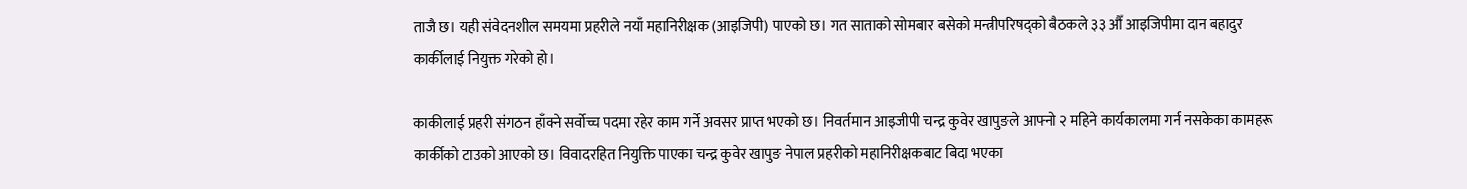ताजै छ। यही संवेदनशील समयमा प्रहरीले नयाँ महानिरीक्षक (आइजिपी) पाएको छ। गत साताको सोमबार बसेको मन्त्रीपरिषद्को बैठकले ३३ औँ आइजिपीमा दान बहादुर कार्कीलाई नियुक्त गरेको हो।

काकीलाई प्रहरी संगठन हाँक्ने सर्वोच्च पदमा रहेर काम गर्ने अवसर प्राप्त भएको छ। निवर्तमान आइजीपी चन्द्र कुवेर खापुङले आफ्नो २ महिने कार्यकालमा गर्न नसकेका कामहरू कार्कीको टाउको आएको छ। विवादरहित नियुक्ति पाएका चन्द्र कुवेर खापुङ नेपाल प्रहरीको महानिरीक्षकबाट बिदा भएका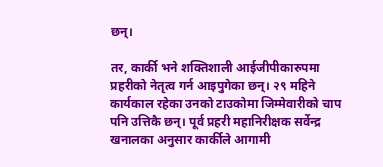छन्।

तर, कार्की भने शक्तिशाली आईजीपीकारुपमा प्रहरीको नेतृत्व गर्न आइपुगेका छन्। २९ महिने कार्यकाल रहेका उनको टाउकोमा जिम्मेवारीको चाप पनि उत्तिकै छन्। पूर्व प्रहरी महानिरीक्षक सर्वेन्द्र खनालका अनुसार कार्कीले आगामी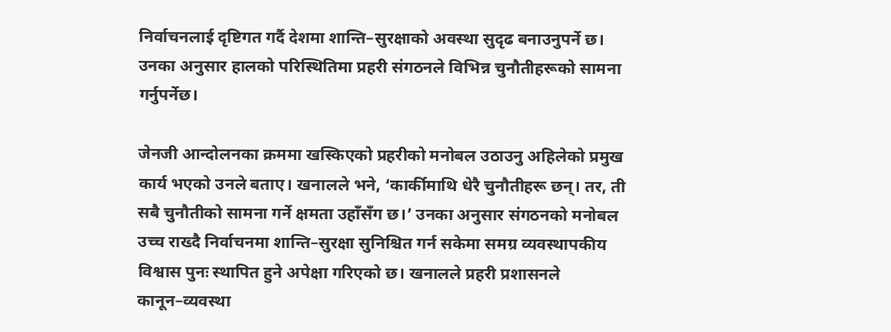निर्वाचनलाई दृष्टिगत गर्दै देशमा शान्ति–सुरक्षाको अवस्था सुदृढ बनाउनुपर्ने छ। उनका अनुसार हालको परिस्थितिमा प्रहरी संगठनले विभिन्न चुनौतीहरूको सामना गर्नुपर्नेछ।

जेनजी आन्दोलनका क्रममा खस्किएको प्रहरीको मनोबल उठाउनु अहिलेको प्रमुख कार्य भएको उनले बताए। खनालले भने, ‘कार्कीमाथि धेरै चुनौतीहरू छन्। तर, ती सबै चुनौतीको सामना गर्ने क्षमता उहाँसँग छ।’ उनका अनुसार संगठनको मनोबल उच्च राख्दै निर्वाचनमा शान्ति–सुरक्षा सुनिश्चित गर्न सकेमा समग्र व्यवस्थापकीय विश्वास पुनः स्थापित हुने अपेक्षा गरिएको छ। खनालले प्रहरी प्रशासनले कानून–व्यवस्था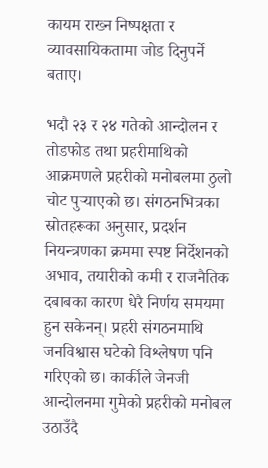कायम राख्न निष्पक्षता र व्यावसायिकतामा जोड दिनुपर्ने बताए।

भदौ २३ र २४ गतेको आन्दोलन र तोडफोड तथा प्रहरीमाथिको आक्रमणले प्रहरीको मनोबलमा ठुलो चोट पुर्‍याएको छ। संगठनभित्रका स्रोतहरूका अनुसार, प्रदर्शन नियन्त्रणका क्रममा स्पष्ट निर्देशनको अभाव, तयारीको कमी र राजनैतिक दबाबका कारण धेरै निर्णय समयमा हुन सकेनन्। प्रहरी संगठनमाथि जनविश्वास घटेको विश्लेषण पनि गरिएको छ। कार्कीले जेनजी आन्दोलनमा गुमेको प्रहरीको मनोबल उठाउँदै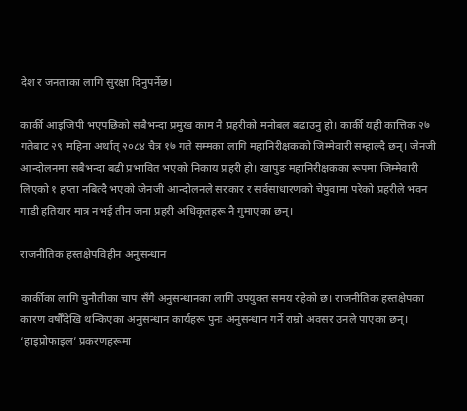देश र जनताका लागि सुरक्षा दिनुपर्नेछ।

कार्की आइजिपी भएपछिको सबैभन्दा प्रमुख काम नै प्रहरीको मनोबल बढाउनु हो। कार्की यही कात्तिक २७ गतेबाट २९ महिना अर्थात् २०८४ चैत्र १७ गते सम्मका लागि महानिरीक्षकको जिम्मेवारी सम्हाल्दै छन्। जेनजी आन्दोलनमा सबैभन्दा बढी प्रभावित भएको निकाय प्रहरी हो। खापुङ महानिरीक्षकका रूपमा जिम्मेवारी लिएको १ हप्ता नबित्दै भएको जेनजी आन्दोलनले सरकार र सर्वसाधारणको चेपुवामा परेको प्रहरीले भवन गाडी हतियार मात्र नभई तीन जना प्रहरी अधिकृतहरू नै गुमाएका छन्।

राजनीतिक हस्तक्षेपविहीन अनुसन्धान

कार्कीका लागि चुनौतीका चाप सँगै अनुसन्धानका लागि उपयुक्त समय रहेको छ। राजनीतिक हस्तक्षेपका कारण वर्षौँदेखि थन्किएका अनुसन्धान कार्यहरू पुनः अनुसन्धान गर्ने राम्रो अवसर उनले पाएका छन्। ‘हाइप्रोफाइल’ प्रकरणहरूमा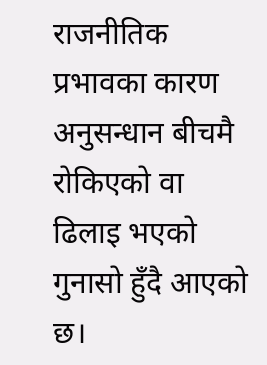राजनीतिक प्रभावका कारण अनुसन्धान बीचमै रोकिएको वा ढिलाइ भएको गुनासो हुँदै आएको छ।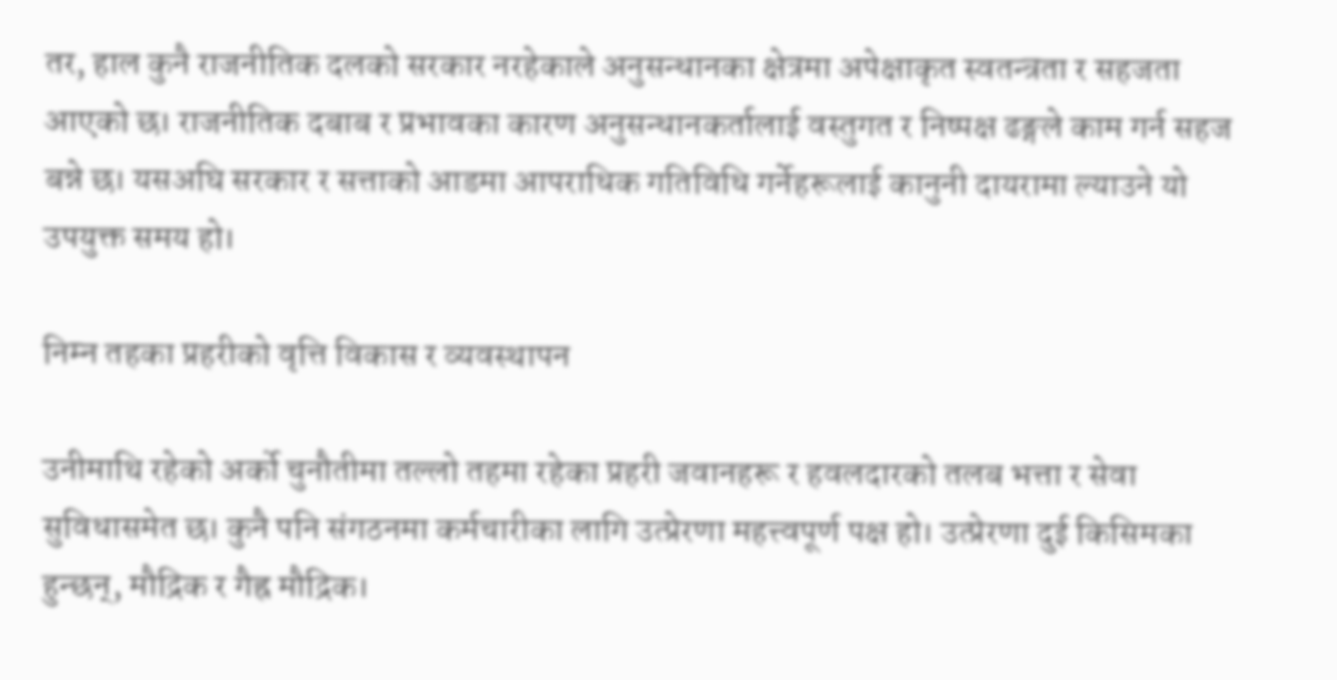तर, हाल कुनै राजनीतिक दलको सरकार नरहेकाले अनुसन्धानका क्षेत्रमा अपेक्षाकृत स्वतन्त्रता र सहजता आएको छ। राजनीतिक दबाब र प्रभावका कारण अनुसन्धानकर्तालाई वस्तुगत र निष्पक्ष ढङ्गले काम गर्न सहज बन्ने छ। यसअघि सरकार र सत्ताको आडमा आपराधिक गतिविधि गर्नेहरूलाई कानुनी दायरामा ल्याउने यो उपयुक्त समय हो।

निम्न तहका प्रहरीको वृत्ति विकास र व्यवस्थापन

उनीमाथि रहेको अर्को चुनौतीमा तल्लो तहमा रहेका प्रहरी जवानहरू र हवलदारको तलब भत्ता र सेवा सुविधासमेत छ। कुनै पनि संगठनमा कर्मचारीका लागि उत्प्रेरणा महत्त्वपूर्ण पक्ष हो। उत्प्रेरणा दुई किसिमका हुन्छन्, मौद्रिक र गैह्र मौद्रिक।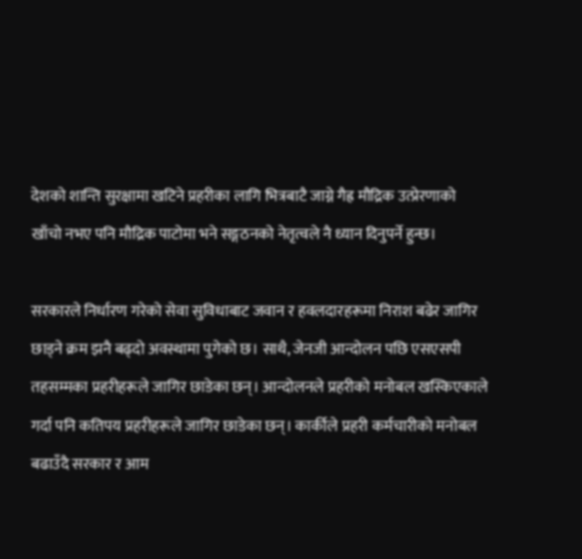देशको शान्ति सुरक्षामा खटिने प्रहरीका लागि भित्रबाटै जाग्ने गैह्र मौद्रिक उत्प्रेरणाको खाँचो नभए पनि मौद्रिक पाटोमा भने सङ्गठनको नेतृत्वले नै ध्यान दिनुपर्ने हुन्छ।

सरकारले निर्धारण गरेको सेवा सुविधाबाट जवान र हवलदारहरूमा निराश बढेर जागिर छाड्ने क्रम झनै बढ्दो अवस्थामा पुगेको छ। साथै, जेनजी आन्दोलन पछि एसएसपी तहसम्मका प्रहरीहरूले जागिर छाडेका छन्। आन्दोलनले प्रहरीको मनोबल खस्किएकाले गर्दा पनि कतिपय प्रहरीहरूले जागिर छाडेका छन्। कार्कीले प्रहरी कर्मचारीको मनोबल बढाउँदै सरकार र आम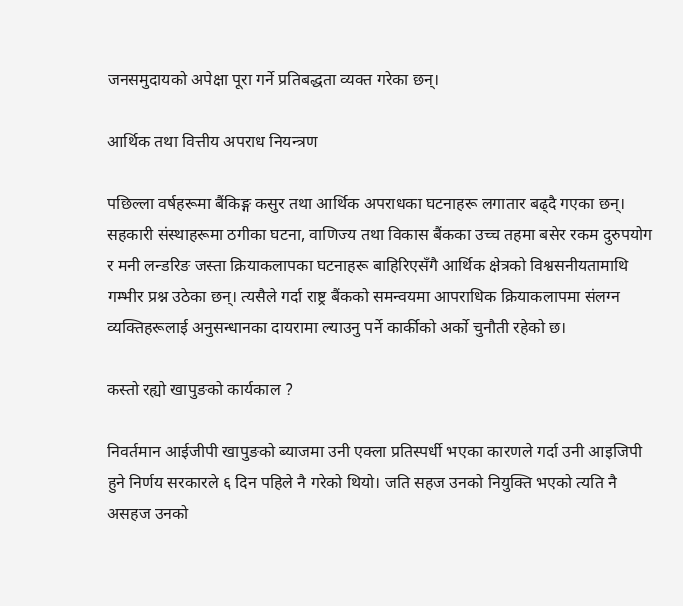जनसमुदायको अपेक्षा पूरा गर्ने प्रतिबद्धता व्यक्त गरेका छन्।

आर्थिक तथा वित्तीय अपराध नियन्त्रण

पछिल्ला वर्षहरूमा बैंकिङ्ग कसुर तथा आर्थिक अपराधका घटनाहरू लगातार बढ्दै गएका छन्। सहकारी संस्थाहरूमा ठगीका घटना, वाणिज्य तथा विकास बैंकका उच्च तहमा बसेर रकम दुरुपयोग र मनी लन्डरिङ जस्ता क्रियाकलापका घटनाहरू बाहिरिएसँगै आर्थिक क्षेत्रको विश्वसनीयतामाथि गम्भीर प्रश्न उठेका छन्। त्यसैले गर्दा राष्ट्र बैंकको समन्वयमा आपराधिक क्रियाकलापमा संलग्न व्यक्तिहरूलाई अनुसन्धानका दायरामा ल्याउनु पर्ने कार्कीको अर्को चुनौती रहेको छ।

कस्तो रह्यो खापुङको कार्यकाल ?

निवर्तमान आईजीपी खापुङको ब्याजमा उनी एक्ला प्रतिस्पर्धी भएका कारणले गर्दा उनी आइजिपी हुने निर्णय सरकारले ६ दिन पहिले नै गरेको थियो। जति सहज उनको नियुक्ति भएको त्यति नै असहज उनको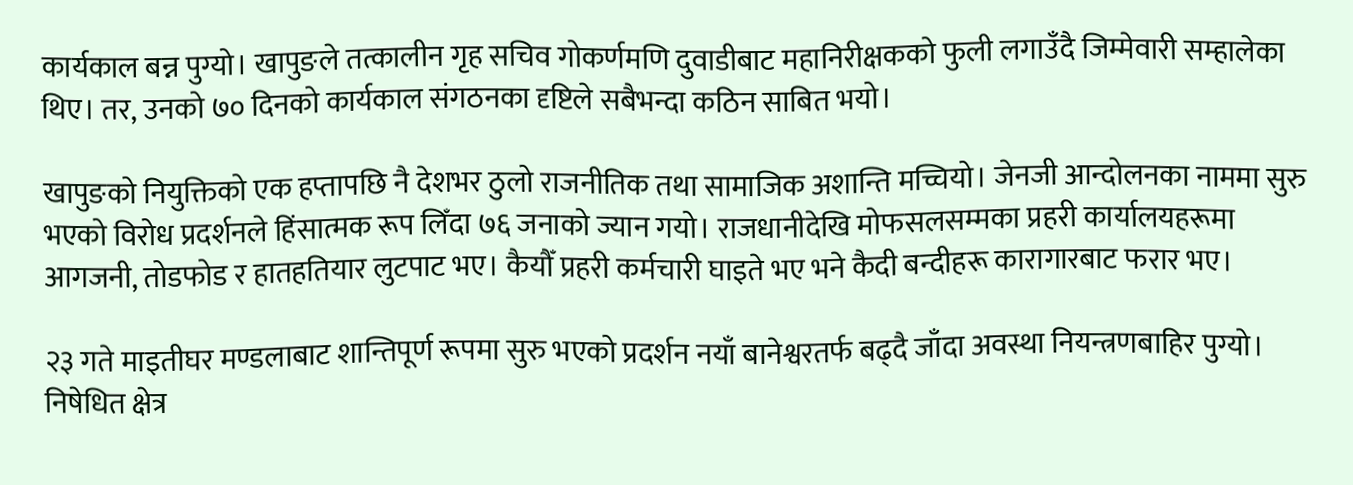कार्यकाल बन्न पुग्यो। खापुङले तत्कालीन गृह सचिव गोकर्णमणि दुवाडीबाट महानिरीक्षकको फुली लगाउँदै जिम्मेवारी सम्हालेका थिए। तर, उनको ७० दिनको कार्यकाल संगठनका दृष्टिले सबैभन्दा कठिन साबित भयो।

खापुङको नियुक्तिको एक हप्तापछि नै देशभर ठुलो राजनीतिक तथा सामाजिक अशान्ति मच्चियो। जेनजी आन्दोलनका नाममा सुरु भएको विरोध प्रदर्शनले हिंसात्मक रूप लिँदा ७६ जनाको ज्यान गयो। राजधानीदेखि मोफसलसम्मका प्रहरी कार्यालयहरूमा आगजनी, तोडफोड र हातहतियार लुटपाट भए। कैयौँ प्रहरी कर्मचारी घाइते भए भने कैदी बन्दीहरू कारागारबाट फरार भए।

२३ गते माइतीघर मण्डलाबाट शान्तिपूर्ण रूपमा सुरु भएको प्रदर्शन नयाँ बानेश्वरतर्फ बढ्दै जाँदा अवस्था नियन्त्रणबाहिर पुग्यो। निषेधित क्षेत्र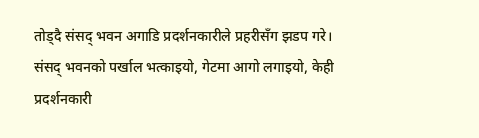तोड्दै संसद् भवन अगाडि प्रदर्शनकारीले प्रहरीसँग झडप गरे। संसद् भवनको पर्खाल भत्काइयो, गेटमा आगो लगाइयो, केही प्रदर्शनकारी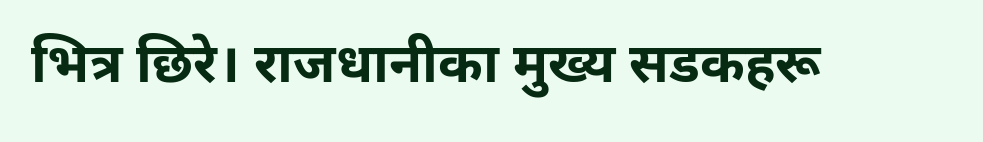भित्र छिरे। राजधानीका मुख्य सडकहरू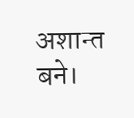अशान्त बने।